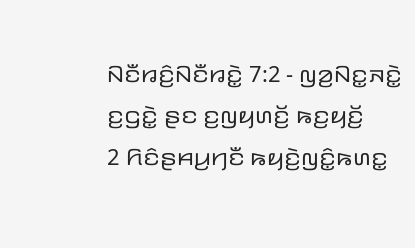ꤡꤢꤪꤙꤢꤨ꤬ꤡꤢꤪꤙꤢꤧ꤭ 7:2 - ꤜꤤ꤬ꤡꤢ꤭ꤏꤢꤧ꤭ ꤢ꤬ꤞꤢꤧ꤭ ꤔꤢ ꤢ꤬ꤜꤟꤛꤢꤩ꤬ ꤒꤢ꤬ꤟꤢꤩ꤬
2 ꤖꤢꤨꤔꤌꤣ꤬ꤚꤢꤪ ꤒꤟꤢꤧ꤬ꤜꤢꤨ꤭ꤒꤛꤢ꤭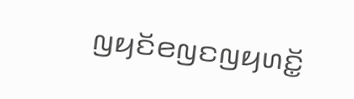ꤜꤟꤢꤩꤕꤜꤢꤜꤟꤛꤢꤩ꤭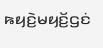ꤒꤟꤢꤧ꤬ꤗꤟꤢꤩ꤬ꤞꤢꤦ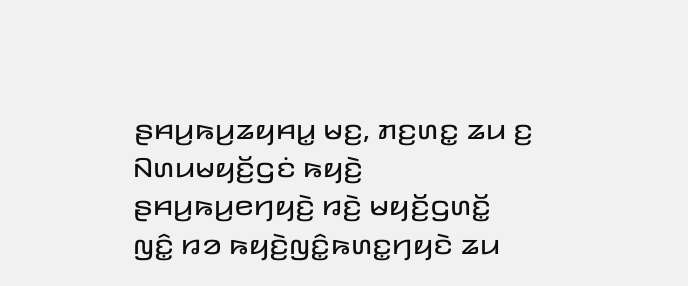ꤔꤌꤣ꤬ꤒꤣ꤬ꤘꤟꤌꤣ꤭ ꤗꤢ꤬, ꤊꤢ꤬ꤛꤢ꤭ ꤘꤣ ꤢ꤬ ꤡꤛꤣꤗꤟꤢꤩ꤬ꤞꤢꤦ ꤒꤟꤢꤧ꤬ ꤔꤌꤣ꤬ꤒꤣ꤬ꤕꤚꤟꤢꤧ꤬ ꤙꤢꤧ꤬ ꤗꤟꤢꤩ꤬ꤞꤛꤢꤩ꤭ ꤜꤢꤨ꤭ ꤙꤤ ꤒꤟꤢꤧ꤬ꤜꤢꤨ꤭ꤒꤛꤢ꤭ꤚꤟꤢꤧ ꤘꤣ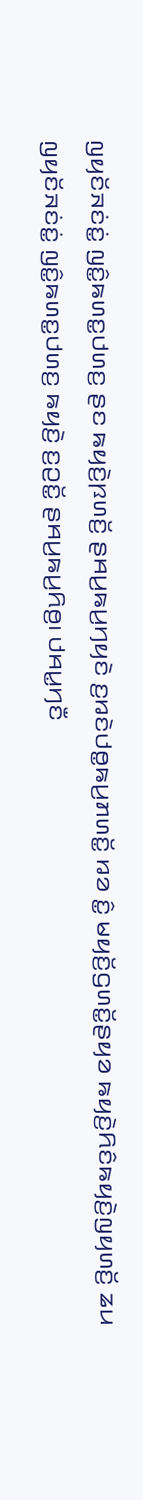ꤜꤟꤢꤩꤏꤢꤦꤢꤦ꤭ ꤜꤢꤨ꤭ꤒꤛꤢ꤭ꤓꤛꤢ꤬ ꤔꤢ ꤒꤟꤢꤧ꤬ꤐꤛꤢꤩ꤬ ꤔꤌꤣ꤬ꤒꤣ꤬ꤚꤟꤢꤧ ꤢ꤬ꤙꤢꤧꤓꤥ꤭ꤒꤣ꤬ꤊꤛꤢꤩ꤭ ꤙꤤ ꤢꤨ꤭ ꤗꤟꤢꤩ꤬ꤞꤛꤢꤩ꤭ꤔꤟꤤ ꤒꤟꤢꤧ꤬ꤖꤢꤨꤒꤟꤢꤧ꤬ꤜꤟꤛꤢꤩ꤬ ꤘꤣ ꤜꤟꤢꤩꤏꤢꤦꤢꤦ꤭ ꤜꤢꤨ꤭ꤒꤛꤢ꤭ꤓꤛꤢ꤬ ꤒꤟꤢꤧ꤬ ꤢ꤬ꤑꤢꤩ꤭ ꤔꤌꤣ꤬ꤒꤣ꤬ꤖꤥ꤬꤯ ꤓꤌꤣ꤭ꤚꤢꤪ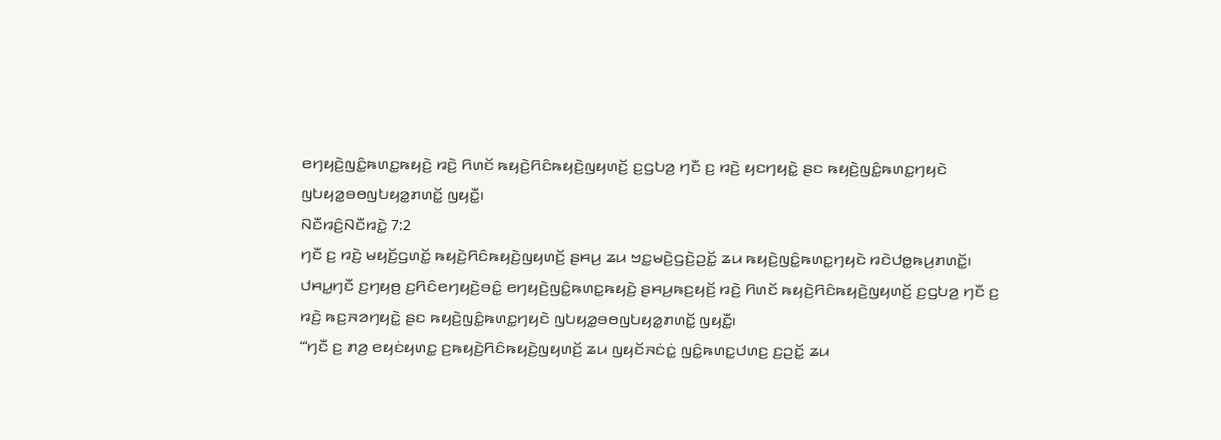ꤕꤚꤟꤢꤧ꤬ꤜꤢꤨ꤭ꤒꤛꤢ꤭ꤒꤟꤢꤧ꤬ ꤙꤢꤧ꤬ ꤖꤛꤢꤩ ꤒꤟꤢꤧ꤬ꤖꤢꤨꤒꤟꤢꤧ꤬ꤜꤟꤛꤢꤩ꤬ ꤢ꤬ꤞꤝꤤ꤬ ꤚꤢꤪ ꤢ꤬ ꤙꤢꤧ꤬ ꤟꤢꤚꤟꤢꤧ꤭ ꤔꤢ ꤒꤟꤢꤧ꤬ꤜꤢꤨ꤭ꤒꤛꤢ꤭ꤚꤟꤢꤧ ꤜꤝꤟꤤ꤭ꤋꤥꤜꤝꤟꤤ꤭ꤊꤛꤢꤩ꤭ ꤜꤟꤢꤪ꤭꤯
ꤡꤢꤪꤙꤢꤨ꤬ꤡꤢꤪꤙꤢꤧ꤭ 7:2
ꤚꤢꤪ ꤢ꤬ ꤙꤢꤧ꤬ ꤗꤟꤢꤩ꤬ꤞꤛꤢꤩ꤭ ꤒꤟꤢꤧ꤬ꤖꤢꤨꤒꤟꤢꤧ꤬ꤜꤟꤛꤢꤩ꤬ ꤔꤌꤣ꤬ ꤘꤣ ꤠꤢ꤭ꤗꤢꤧ꤬ꤞꤢꤧ꤬ꤑꤢꤩ꤭ ꤘꤣ ꤒꤟꤢꤧ꤬ꤜꤢꤨ꤭ꤒꤛꤢ꤭ꤚꤟꤢꤧ ꤙꤢꤧꤓꤥ꤭ꤒꤣ꤬ꤊꤛꤢꤩ꤭꤯ ꤓꤌꤣ꤭ꤚꤢꤪ ꤢ꤬ꤚꤟꤥ꤬ ꤢ꤬ꤖꤢꤨꤕꤚꤟꤢꤧ꤬ꤋꤢꤨ꤭ ꤕꤚꤟꤢꤧ꤬ꤜꤢꤨ꤭ꤒꤛꤢ꤭ꤒꤟꤢꤧ꤬ ꤔꤌꤣ꤬ꤒꤢ꤬ꤟꤢꤩ꤬ ꤙꤢꤧ꤬ ꤖꤛꤢꤩ ꤒꤟꤢꤧ꤬ꤖꤢꤨꤒꤟꤢꤧ꤬ꤜꤟꤛꤢꤩ꤬ ꤢ꤬ꤞꤝꤤ꤬ ꤚꤢꤪ ꤢ꤬ ꤙꤢꤧ꤬ ꤒꤢ꤬ꤏꤤꤚꤟꤢꤧ꤭ ꤔꤢ ꤒꤟꤢꤧ꤬ꤜꤢꤨ꤭ꤒꤛꤢ꤭ꤚꤟꤢꤧ ꤜꤝꤟꤤ꤭ꤋꤥꤜꤝꤟꤤ꤭ꤊꤛꤢꤩ꤭ ꤜꤟꤢꤪ꤭꤯
“‘ꤚꤢꤪ ꤢ꤬ ꤊꤤ꤬ ꤕꤟꤢꤦꤟꤛꤢ꤭ ꤢ꤬ꤒꤟꤢꤧ꤬ꤖꤢꤨꤒꤟꤢꤧ꤬ꤜꤟꤛꤢꤩ꤬ ꤘꤣ ꤜꤟꤢꤩꤏꤢꤦꤢꤦ꤭ ꤜꤢꤨ꤭ꤒꤛꤢ꤭ꤓꤛꤢ꤬ ꤢ꤬ꤑꤢꤩ꤭ ꤘꤣ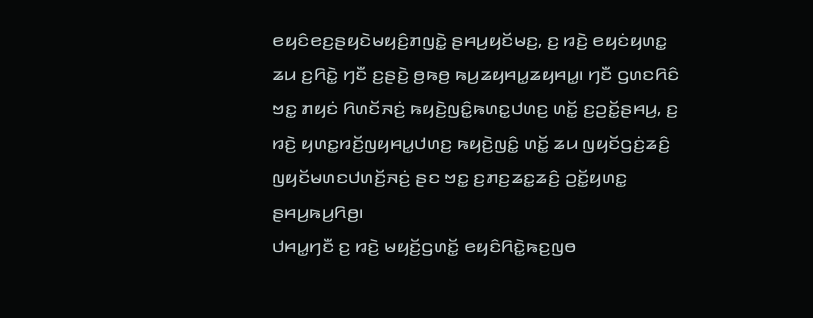ꤕꤟꤢꤨꤕꤢ꤬ꤔꤟꤢꤧꤗꤟꤢꤨ꤬ꤊꤜꤢꤧ꤭ ꤔꤌꤣ꤬ꤟꤢꤩꤗꤢ꤬, ꤢ꤬ ꤙꤢꤧ꤬ ꤕꤟꤢꤦꤟꤛꤢ꤭ ꤘꤣ ꤢ꤬ꤖꤢꤧ꤭ ꤚꤢꤪ ꤢ꤬ꤔꤢꤧ꤬ ꤥ꤬ꤒꤥ꤬ ꤒꤣ꤬ꤘꤟꤌꤣ꤭ꤘꤟꤌꤣ꤭꤯ ꤚꤢꤪ ꤞꤛꤢꤖꤢꤨ ꤠꤢ꤭ ꤊꤟꤢꤦ ꤖꤛꤢꤩꤏꤢꤦ꤬ ꤒꤟꤢꤧ꤬ꤜꤢꤨ꤭ꤒꤛꤢ꤭ꤓꤛꤢ꤬ ꤛꤢꤩ꤭ ꤢ꤬ꤑꤢꤩ꤭ꤔꤌꤣ꤬, ꤢ꤬ ꤙꤢꤧ꤬ ꤟꤛꤢ꤭ꤙꤢꤩ꤬ꤜꤟꤌꤣ꤭ꤓꤛꤢ꤬ ꤒꤟꤢꤧ꤬ꤜꤢꤨ꤭ ꤛꤢꤩ꤭ ꤘꤣ ꤜꤟꤢꤩꤞꤢꤦ꤬ꤘꤢꤨ꤬ ꤜꤟꤢꤩꤗꤛꤢꤓꤛꤢꤩ꤬ꤏꤢꤦ꤬ ꤔꤢ ꤠꤢ꤭ ꤢ꤬ꤊꤢ꤬ꤘꤢ꤭ꤘꤢꤨ꤬ ꤑꤢꤩ꤭ꤟꤛꤢ꤭ ꤔꤌꤣ꤬ꤒꤣ꤬ꤖꤥ꤬꤯
ꤓꤌꤣ꤭ꤚꤢꤪ ꤢ꤬ ꤙꤢꤧ꤬ ꤗꤟꤢꤩ꤬ꤞꤛꤢꤩ꤭ ꤕꤟꤢꤨꤖꤢꤧ꤭ꤒꤢ꤬ꤜꤥ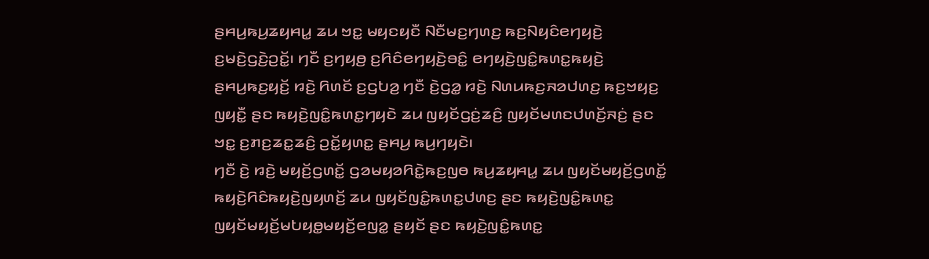ꤔꤌꤣ꤬ꤒꤣ꤬ꤘꤟꤌꤣ꤭ ꤘꤣ ꤠꤢ꤭ ꤗꤟꤢꤟꤢꤪ ꤡꤢꤪꤗꤢ꤬ꤚꤛꤢ꤬ ꤒꤢ꤬ꤡꤟꤢꤨꤕꤚꤟꤢꤧ꤬ ꤢ꤬ꤗꤢꤧ꤬ꤞꤢꤧ꤬ꤑꤢꤩ꤭꤯ ꤚꤢꤪ ꤢ꤬ꤚꤟꤥ꤬ ꤢ꤬ꤖꤢꤨꤕꤚꤟꤢꤧ꤬ꤋꤢꤨ꤭ ꤕꤚꤟꤢꤧ꤬ꤜꤢꤨ꤭ꤒꤛꤢ꤭ꤒꤟꤢꤧ꤬ ꤔꤌꤣ꤬ꤒꤢ꤬ꤟꤢꤩ꤬ ꤙꤢꤧ꤬ ꤖꤛꤢꤩ ꤢ꤬ꤞꤝꤤ꤬ ꤚꤢꤪ ꤢꤧ꤬ꤞꤤ꤭ ꤙꤢꤧ꤬ ꤡꤛꤣꤒꤢ꤬ꤏꤤꤓꤛꤢ꤬ ꤒꤢ꤬ꤠꤟꤢ꤬ ꤜꤟꤢꤪ꤭ ꤔꤢ ꤒꤟꤢꤧ꤬ꤜꤢꤨ꤭ꤒꤛꤢ꤭ꤚꤟꤢꤧ ꤘꤣ ꤜꤟꤢꤩꤞꤢꤦ꤬ꤘꤢꤨ꤬ ꤜꤟꤢꤩꤗꤛꤢꤓꤛꤢꤩ꤬ꤏꤢꤦ꤬ ꤔꤢ ꤠꤢ꤭ ꤢ꤬ꤊꤢ꤬ꤘꤢ꤭ꤘꤢꤨ꤬ ꤑꤢꤩ꤭ꤟꤛꤢ꤭ ꤔꤌꤣ꤬ ꤒꤣ꤬ꤚꤟꤢꤧ꤯
ꤚꤢꤪ ꤢꤧ꤬ ꤙꤢꤧ꤬ ꤗꤟꤢꤩ꤬ꤞꤛꤢꤩ꤭ ꤞꤤꤗꤟꤤꤖꤢꤧ꤭ꤒꤢ꤬ꤜꤥ ꤒꤣ꤬ꤘꤟꤌꤣ꤭ ꤘꤣ ꤜꤟꤢꤩꤗꤟꤢꤩ꤬ꤞꤛꤢꤩ꤭ ꤒꤟꤢꤧ꤬ꤖꤢꤨꤒꤟꤢꤧ꤬ꤜꤟꤛꤢꤩ꤬ ꤘꤣ ꤜꤟꤢꤩꤜꤢꤨ꤭ꤒꤛꤢ꤭ꤓꤛꤢ꤬ ꤔꤢ ꤒꤟꤢꤧ꤬ꤜꤢꤨ꤭ꤒꤛꤢ꤭ ꤜꤟꤢꤩꤗꤟꤢꤩ꤬ꤗꤝꤟꤥ꤭ꤗꤟꤢꤩ꤬ꤕꤜꤤ꤭ ꤔꤟꤢꤩ ꤔꤢ ꤒꤟꤢꤧ꤬ꤜꤢꤨ꤭ꤒꤛꤢ꤭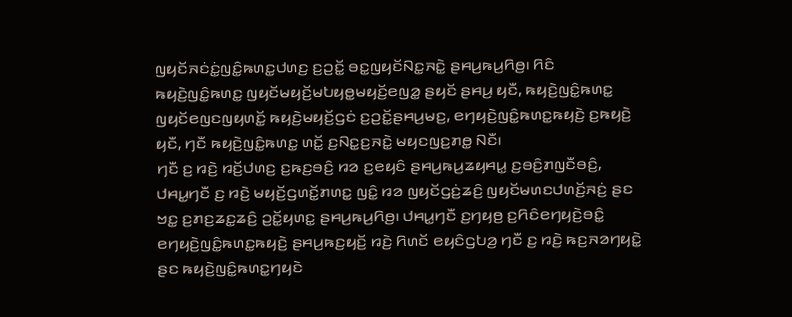ꤜꤟꤢꤩꤏꤢꤦꤢꤦ꤭ꤜꤢꤨ꤭ꤒꤛꤢ꤭ꤓꤛꤢ꤬ ꤢ꤬ꤑꤢꤩ꤭ ꤋꤢ꤭ꤜꤟꤢꤩꤡꤢ꤭ꤏꤢꤧ꤭ ꤔꤌꤣ꤬ꤒꤣ꤬ꤖꤥ꤬꤯ ꤖꤢꤨ ꤒꤟꤢꤧ꤬ꤜꤢꤨ꤭ꤒꤛꤢ꤭ ꤜꤟꤢꤩꤗꤟꤢꤩ꤬ꤗꤝꤟꤥ꤭ꤗꤟꤢꤩ꤬ꤕꤜꤤ꤭ ꤔꤟꤢꤩ ꤔꤌꤣ꤬ ꤟꤢꤪ, ꤒꤟꤢꤧ꤬ꤜꤢꤨ꤭ꤒꤛꤢ꤭ ꤜꤟꤢꤩꤕꤜꤢꤜꤟꤛꤢꤩ꤭ ꤒꤟꤢꤧ꤬ꤗꤟꤢꤩ꤬ꤞꤢꤦ ꤢ꤬ꤑꤢꤩ꤭ꤔꤌꤣ꤬ꤗꤢ꤬, ꤕꤚꤟꤢꤧ꤬ꤜꤢꤨ꤭ꤒꤛꤢ꤭ꤒꤟꤢꤧ꤬ ꤢ꤬ꤒꤟꤢꤧ꤬ ꤟꤢꤪ, ꤚꤢꤪ ꤒꤟꤢꤧ꤬ꤜꤢꤨ꤭ꤒꤛꤢ꤭ ꤛꤢꤩ꤭ ꤢ꤬ꤡꤢ꤭ꤢ꤬ꤏꤢꤧ꤭ ꤗꤟꤢꤜꤢ꤬ꤊꤥ꤭ ꤡꤢꤪ꤯
ꤚꤢꤪ ꤢ꤬ ꤙꤢꤧ꤬ ꤙꤢꤩ꤬ꤓꤛꤢ꤬ ꤢ꤬ꤒꤢ꤬ꤋꤢꤨ꤬ ꤙꤤ ꤢ꤬ꤕꤟꤢꤨ ꤔꤌꤣ꤬ꤒꤣ꤬ꤘꤟꤌꤣ꤭ ꤢ꤬ꤋꤢꤨ꤬ꤊꤜꤢꤪꤋꤢꤨ꤬, ꤓꤌꤣ꤭ꤚꤢꤪ ꤢ꤬ ꤙꤢꤧ꤬ ꤗꤟꤢꤩ꤬ꤞꤛꤢꤩ꤭ꤊꤛꤢ꤭ ꤜꤢꤨ꤭ ꤙꤤ ꤜꤟꤢꤩꤞꤢꤦ꤬ꤘꤢꤨ꤬ ꤜꤟꤢꤩꤗꤛꤢꤓꤛꤢꤩ꤬ꤏꤢꤦ꤬ ꤔꤢ ꤠꤢ꤭ ꤢ꤬ꤊꤢ꤬ꤘꤢ꤭ꤘꤢꤨ꤬ ꤑꤢꤩ꤭ꤟꤛꤢ꤭ ꤔꤌꤣ꤬ꤒꤣ꤬ꤖꤥ꤬꤯ ꤓꤌꤣ꤭ꤚꤢꤪ ꤢ꤬ꤚꤟꤥ꤬ ꤢ꤬ꤖꤢꤨꤕꤚꤟꤢꤧ꤬ꤋꤢꤨ꤭ ꤕꤚꤟꤢꤧ꤬ꤜꤢꤨ꤭ꤒꤛꤢ꤭ꤒꤟꤢꤧ꤬ ꤔꤌꤣ꤬ꤒꤢ꤬ꤟꤢꤩ꤬ ꤙꤢꤧ꤬ ꤖꤛꤢꤩ ꤕꤟꤢꤨꤞꤝꤤ꤬ ꤚꤢꤪ ꤢ꤬ ꤙꤢꤧ꤬ ꤒꤢ꤬ꤏꤤꤚꤟꤢꤧ꤭ ꤔꤢ ꤒꤟꤢꤧ꤬ꤜꤢꤨ꤭ꤒꤛꤢ꤭ꤚꤟꤢꤧ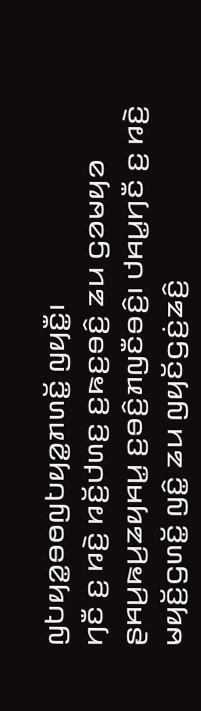ꤜꤝꤟꤤ꤭ꤋꤥꤜꤝꤟꤤ꤭ꤊꤛꤢꤩ꤭ ꤜꤟꤢꤪ꤭꤯
ꤚꤢꤪ ꤢ꤬ ꤙꤢꤧ꤬ ꤙꤢꤩ꤬ꤓꤛꤢ꤬ ꤢ꤬ꤒꤢ꤬ꤋꤢꤨ꤬ ꤘꤣ ꤞꤤꤗꤟꤤ ꤔꤌꤣ꤬ꤒꤣ꤬ꤘꤟꤌꤣ꤭ ꤢ꤬ꤋꤢꤨ꤬ꤊꤜꤢꤪꤋꤢꤨ꤬꤯ ꤓꤌꤣ꤭ꤚꤢꤪ ꤢ꤬ ꤙꤢꤧ꤬ ꤗꤟꤢꤩ꤬ꤞꤛꤢꤩ꤭ ꤜꤢꤨ꤭ ꤘꤣ ꤜꤟꤢꤩꤞꤢꤦ꤬ꤘꤢꤨ꤬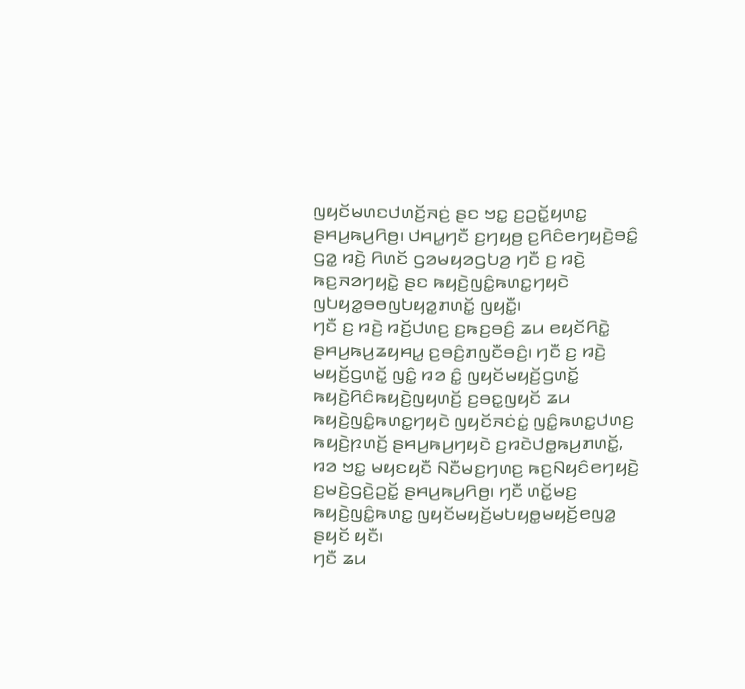ꤜꤟꤢꤩꤗꤛꤢꤓꤛꤢꤩ꤬ꤏꤢꤦ꤬ ꤔꤢ ꤠꤢ꤭ ꤢ꤬ꤑꤢꤩ꤭ꤟꤛꤢ꤭ ꤔꤌꤣ꤬ꤒꤣ꤬ꤖꤥ꤬꤯ ꤓꤌꤣ꤭ꤚꤢꤪ ꤢ꤬ꤚꤟꤥ꤬ ꤢ꤬ꤖꤢꤨꤕꤚꤟꤢꤧ꤬ꤋꤢꤨ꤭ ꤞꤤ꤭ ꤙꤢꤧ꤬ ꤖꤛꤢꤩ ꤞꤤꤗꤟꤤꤞꤝꤤ꤬ ꤚꤢꤪ ꤢ꤬ ꤙꤢꤧ꤬ ꤒꤢ꤬ꤏꤤꤚꤟꤢꤧ꤭ ꤔꤢ ꤒꤟꤢꤧ꤬ꤜꤢꤨ꤭ꤒꤛꤢ꤭ꤚꤟꤢꤧ ꤜꤝꤟꤤ꤭ꤋꤥꤜꤝꤟꤤ꤭ꤊꤛꤢꤩ꤭ ꤜꤟꤢꤪ꤭꤯
ꤚꤢꤪ ꤢ꤬ ꤙꤢꤧ꤬ ꤙꤢꤩ꤬ꤓꤛꤢ꤬ ꤢ꤬ꤒꤢ꤬ꤋꤢꤨ꤬ ꤘꤣ ꤕꤟꤢꤩꤖꤢꤧ꤭ ꤔꤌꤣ꤬ꤒꤣ꤬ꤘꤟꤌꤣ꤭ ꤢ꤬ꤋꤢꤨ꤬ꤊꤜꤢꤪꤋꤢꤨ꤬꤯ ꤚꤢꤪ ꤢ꤬ ꤙꤢꤧ꤬ ꤗꤟꤢꤩ꤬ꤞꤛꤢꤩ꤭ ꤜꤢꤨ꤭ ꤙꤤ ꤢꤨ꤭ ꤜꤟꤢꤩꤗꤟꤢꤩ꤬ꤞꤛꤢꤩ꤭ ꤒꤟꤢꤧ꤬ꤖꤢꤨꤒꤟꤢꤧ꤬ꤜꤟꤛꤢꤩ꤬ ꤢ꤬ꤋꤢ꤭ꤜꤟꤢꤩ ꤘꤣ ꤒꤟꤢꤧ꤬ꤜꤢꤨ꤭ꤒꤛꤢ꤭ꤚꤟꤢꤧ ꤜꤟꤢꤩꤏꤢꤦꤢꤦ꤭ ꤜꤢꤨ꤭ꤒꤛꤢ꤭ꤓꤛꤢ꤬ ꤒꤟꤢꤧ꤬ꤐꤛꤢꤩ꤬ ꤔꤌꤣ꤬ꤒꤣ꤬ꤚꤟꤢꤧ ꤢ꤬ꤙꤢꤧꤓꤥ꤭ꤒꤣ꤬ꤊꤛꤢꤩ꤭, ꤙꤤ ꤠꤢ꤭ ꤗꤟꤢꤟꤢꤪ ꤡꤢꤪꤗꤢ꤬ꤚꤛꤢ꤬ ꤒꤢ꤬ꤡꤟꤢꤨꤕꤚꤟꤢꤧ꤬ ꤢ꤬ꤗꤢꤧ꤬ꤞꤢꤧ꤬ꤑꤢꤩ꤭ ꤔꤌꤣ꤬ꤒꤣ꤬ꤖꤥ꤬꤯ ꤚꤢꤪ ꤛꤢꤩ꤭ꤗꤢ꤬ ꤒꤟꤢꤧ꤬ꤜꤢꤨ꤭ꤒꤛꤢ꤭ ꤜꤟꤢꤩꤗꤟꤢꤩ꤬ꤗꤝꤟꤥ꤭ꤗꤟꤢꤩ꤬ꤕꤜꤤ꤭ ꤔꤟꤢꤩ ꤟꤢꤪ꤯
ꤚꤢꤪ ꤘꤣ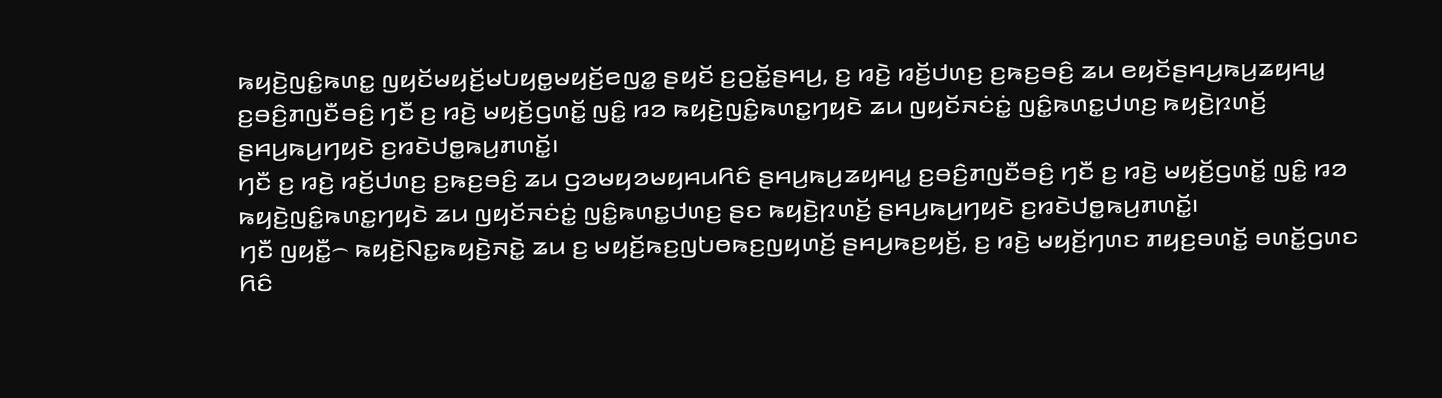ꤒꤟꤢꤧ꤬ꤜꤢꤨ꤭ꤒꤛꤢ꤭ ꤜꤟꤢꤩꤗꤟꤢꤩ꤬ꤗꤝꤟꤥ꤭ꤗꤟꤢꤩ꤬ꤕꤜꤤ꤭ ꤔꤟꤢꤩ ꤢ꤬ꤑꤢꤩ꤭ꤔꤌꤣ꤬, ꤢ꤬ ꤙꤢꤧ꤬ ꤙꤢꤩ꤬ꤓꤛꤢ꤬ ꤢ꤬ꤒꤢ꤬ꤋꤢꤨ꤬ ꤘꤣ ꤕꤟꤢꤩꤔꤌꤣ꤬ꤒꤣ꤬ꤘꤟꤌꤣ꤭ ꤢ꤬ꤋꤢꤨ꤬ꤊꤜꤢꤪꤋꤢꤨ꤬ ꤚꤢꤪ ꤢ꤬ ꤙꤢꤧ꤬ ꤗꤟꤢꤩ꤬ꤞꤛꤢꤩ꤭ ꤜꤢꤨ꤭ ꤙꤤ ꤒꤟꤢꤧ꤬ꤜꤢꤨ꤭ꤒꤛꤢ꤭ꤚꤟꤢꤧ ꤘꤣ ꤜꤟꤢꤩꤏꤢꤦꤢꤦ꤭ ꤜꤢꤨ꤭ꤒꤛꤢ꤭ꤓꤛꤢ꤬ ꤒꤟꤢꤧ꤬ꤐꤛꤢꤩ꤬ ꤔꤌꤣ꤬ꤒꤣ꤬ꤚꤟꤢꤧ ꤢ꤬ꤙꤢꤧꤓꤥ꤭ꤒꤣ꤬ꤊꤛꤢꤩ꤭꤯
ꤚꤢꤪ ꤢ꤬ ꤙꤢꤧ꤬ ꤙꤢꤩ꤬ꤓꤛꤢ꤬ ꤢ꤬ꤒꤢ꤬ꤋꤢꤨ꤬ ꤘꤣ ꤞꤤꤗꤟꤤꤗꤟꤌꤣꤖꤢꤨ ꤔꤌꤣ꤬ꤒꤣ꤬ꤘꤟꤌꤣ꤭ ꤢ꤬ꤋꤢꤨ꤬ꤊꤜꤢꤪꤋꤢꤨ꤬ ꤚꤢꤪ ꤢ꤬ ꤙꤢꤧ꤬ ꤗꤟꤢꤩ꤬ꤞꤛꤢꤩ꤭ ꤜꤢꤨ꤭ ꤙꤤ ꤒꤟꤢꤧ꤬ꤜꤢꤨ꤭ꤒꤛꤢ꤭ꤚꤟꤢꤧ ꤘꤣ ꤜꤟꤢꤩꤏꤢꤦꤢꤦ꤭ ꤜꤢꤨ꤭ꤒꤛꤢ꤭ꤓꤛꤢ꤬ ꤔꤢ ꤒꤟꤢꤧ꤬ꤐꤛꤢꤩ꤬ ꤔꤌꤣ꤬ꤒꤣ꤬ꤚꤟꤢꤧ ꤢ꤬ꤙꤢꤧꤓꤥ꤭ꤒꤣ꤬ꤊꤛꤢꤩ꤭꤯
ꤚꤢꤪ ꤜꤟꤢꤪ꤭꤮ ꤒꤟꤢꤧ꤬ꤡꤢ꤭ꤒꤟꤢꤧ꤬ꤏꤢꤧ꤭ ꤘꤣ ꤢ꤬ ꤗꤟꤢꤩ꤬ꤒꤢ꤬ꤜꤝꤥꤒꤢ꤬ꤜꤟꤛꤢꤩ꤬ ꤔꤌꤣ꤬ꤒꤢ꤬ꤟꤢꤩ꤬, ꤢ꤬ ꤙꤢꤧ꤬ ꤗꤟꤢꤩ꤬ꤚꤛꤢ ꤊꤟꤢ꤬ꤋꤛꤢꤩ꤭ ꤋꤛꤢꤩ꤭ꤞꤛꤢ ꤖꤢꤨ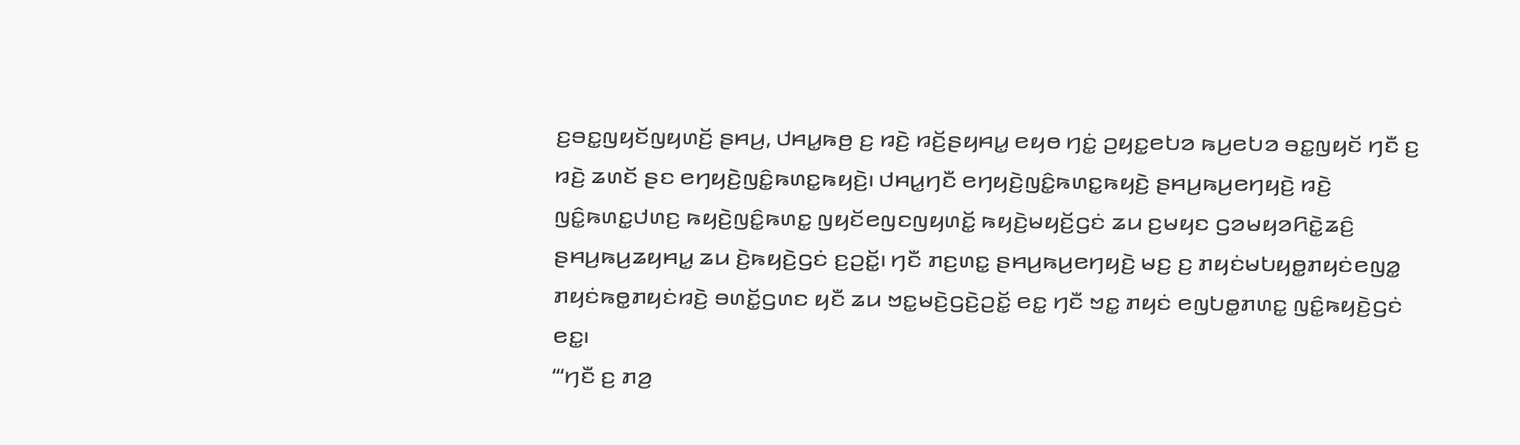ꤢ꤬ꤋꤢ꤭ꤜꤟꤢꤩꤜꤟꤛꤢꤩ꤬ ꤔꤌꤣ꤬, ꤓꤌꤣ꤭ꤒꤥ꤬ ꤢ꤬ ꤙꤢꤧ꤬ ꤙꤢꤩ꤬ꤔꤟꤌꤣ꤭ ꤕꤟꤥ ꤚꤢꤦ꤭ ꤑꤟꤢ꤭ꤕꤝꤤ ꤒꤣ꤬ꤕꤝꤤ ꤋꤢ꤭ꤜꤟꤢꤩ ꤚꤢꤪ ꤢ꤬ ꤙꤢꤧ꤬ ꤘꤛꤢꤩ ꤔꤢ ꤕꤚꤟꤢꤧ꤬ꤜꤢꤨ꤭ꤒꤛꤢ꤭ꤒꤟꤢꤧ꤬꤯ ꤓꤌꤣ꤭ꤚꤢꤪ ꤕꤚꤟꤢꤧ꤬ꤜꤢꤨ꤭ꤒꤛꤢ꤭ꤒꤟꤢꤧ꤬ ꤔꤌꤣ꤬ꤒꤣ꤬ꤕꤚꤟꤢꤧ꤬ ꤙꤢꤧ꤬ ꤜꤢꤨ꤭ꤒꤛꤢ꤭ꤓꤛꤢ꤬ ꤒꤟꤢꤧ꤬ꤜꤢꤨ꤭ꤒꤛꤢ꤭ ꤜꤟꤢꤩꤕꤜꤢꤜꤟꤛꤢꤩ꤭ ꤒꤟꤢꤧ꤬ꤗꤟꤢꤩ꤬ꤞꤢꤦ ꤘꤣ ꤢ꤬ꤗꤟꤢ ꤞꤤꤗꤟꤤꤖꤢꤧ꤭ꤘꤢꤨ꤬ ꤔꤌꤣ꤬ꤒꤣ꤬ꤘꤟꤌꤣ꤭ ꤘꤣ ꤢꤧ꤬ꤒꤟꤢꤧ꤬ꤞꤢꤦ ꤢ꤬ꤑꤢꤩ꤭꤯ ꤚꤢꤪ ꤊꤢ꤬ꤛꤢ꤭ ꤔꤌꤣ꤬ꤒꤣ꤬ꤕꤚꤟꤢꤧ꤬ ꤗꤢ꤬ ꤢ꤬ ꤊꤟꤢꤦꤗꤝꤟꤥ꤭ꤊꤟꤢꤦꤕꤜꤤ꤭ ꤊꤟꤢꤦꤒꤥ꤭ꤊꤟꤢꤦꤙꤢꤧ꤬ ꤋꤛꤢꤩ꤭ꤞꤛꤢ ꤟꤢꤪ ꤘꤣ ꤠꤢ꤭ꤗꤢꤧ꤬ꤞꤢꤧ꤬ꤑꤢꤩ꤭ ꤕꤢ꤭ ꤚꤢꤪ ꤠꤢ꤭ ꤊꤟꤢꤦ ꤕꤜꤝꤥ꤭ꤊꤛꤢ꤭ ꤜꤢꤨ꤭ꤒꤟꤢꤧ꤬ꤞꤢꤦ ꤕꤢ꤭꤯
“‘ꤚꤢꤪ ꤢ꤬ ꤊꤤ꤬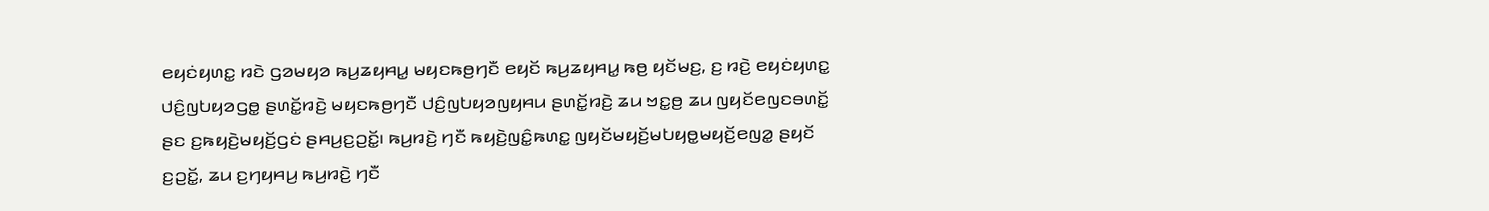ꤕꤟꤢꤦꤟꤛꤢ꤭ ꤙꤢꤧ ꤞꤤꤗꤟꤤ ꤒꤣ꤬ꤘꤟꤌꤣ꤭ ꤗꤟꤢꤒꤥ꤬ꤚꤢꤪ ꤕꤟꤢꤩ ꤒꤣ꤬ꤘꤟꤌꤣ꤭ ꤒꤥ꤬ ꤟꤢꤩꤗꤢ꤬, ꤢ꤬ ꤙꤢꤧ꤬ ꤕꤟꤢꤦꤟꤛꤢ꤭ ꤓꤢꤨ꤬ꤜꤝꤟꤤꤞꤥ꤭ ꤔꤛꤢꤩ꤭ꤙꤢꤧ꤬ ꤗꤟꤢꤒꤥ꤬ꤚꤢꤪ ꤓꤢꤨ꤬ꤜꤝꤟꤤꤜꤟꤌꤣ ꤔꤛꤢꤩ꤭ꤙꤢꤧ꤬ ꤘꤣ ꤠꤢ꤭ꤥ꤬ ꤘꤣ ꤜꤟꤢꤩꤕꤜꤢꤋꤛꤢꤩ꤭ ꤔꤢ ꤢ꤬ꤒꤟꤢꤧ꤬ꤗꤟꤢꤩ꤬ꤞꤢꤦ ꤔꤌꤣ꤬ꤢ꤬ꤑꤢꤩ꤭꤯ ꤒꤣ꤬ꤙꤢꤧ꤬ ꤚꤢꤪ ꤒꤟꤢꤧ꤬ꤜꤢꤨ꤭ꤒꤛꤢ꤭ ꤜꤟꤢꤩꤗꤟꤢꤩ꤬ꤗꤝꤟꤥ꤭ꤗꤟꤢꤩ꤬ꤕꤜꤤ꤭ ꤔꤟꤢꤩ ꤢ꤬ꤑꤢꤩ꤭, ꤘꤣ ꤢ꤬ꤚꤟꤌꤣ꤬ ꤒꤣ꤬ꤙꤢꤧ꤬ ꤚꤢꤪ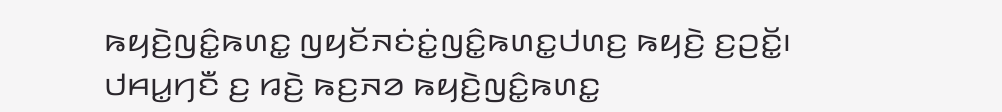ꤒꤟꤢꤧ꤬ꤜꤢꤨ꤭ꤒꤛꤢ꤭ ꤜꤟꤢꤩꤏꤢꤦꤢꤦ꤭ꤜꤢꤨ꤭ꤒꤛꤢ꤭ꤓꤛꤢ꤬ ꤒꤟꤢꤧ꤬ ꤢ꤬ꤑꤢꤩ꤭꤯
ꤓꤌꤣ꤭ꤚꤢꤪ ꤢ꤬ ꤙꤢꤧ꤬ ꤒꤢ꤬ꤏꤤ ꤒꤟꤢꤧ꤬ꤜꤢꤨ꤭ꤒꤛꤢ꤭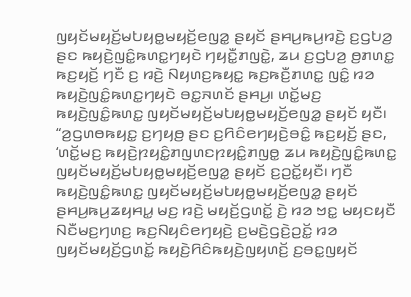ꤜꤟꤢꤩꤗꤟꤢꤩ꤬ꤗꤝꤟꤥ꤭ꤗꤟꤢꤩ꤬ꤕꤜꤤ꤭ ꤔꤟꤢꤩ ꤔꤌꤣ꤬ꤒꤣ꤬ꤙꤢꤧ꤬ ꤢ꤬ꤞꤝꤤ꤬ ꤔꤢ ꤒꤟꤢꤧ꤬ꤜꤢꤨ꤭ꤒꤛꤢ꤭ꤚꤟꤢꤧ ꤚꤟꤢꤪ꤭ꤊꤜꤢꤧ꤭, ꤘꤣ ꤢ꤬ꤞꤝꤤ꤬ ꤥ꤬ꤊꤛꤢ꤭ ꤒꤢ꤬ꤟꤢꤩ꤬ ꤚꤢꤪ ꤢ꤬ ꤙꤢꤧ꤬ ꤡꤟꤛꤢ꤬ꤒꤟꤢ꤭ ꤒꤢ꤬ꤒꤢꤪ꤬ꤊꤛꤢ꤭ ꤜꤢꤨ꤭ ꤙꤤ ꤒꤟꤢꤧ꤬ꤜꤢꤨ꤭ꤒꤛꤢ꤭ꤚꤟꤢꤧ ꤋꤢ꤭ꤏꤛꤢꤩ ꤔꤌꤣ꤬꤯ ꤛꤢꤩ꤭ꤗꤢ꤬ ꤒꤟꤢꤧ꤬ꤜꤢꤨ꤭ꤒꤛꤢ꤭ ꤜꤟꤢꤩꤗꤟꤢꤩ꤬ꤗꤝꤟꤥ꤭ꤗꤟꤢꤩ꤬ꤕꤜꤤ꤭ ꤔꤟꤢꤩ ꤟꤢꤪ꤯
“ꤤ꤬ꤞꤛꤥꤒꤟꤢ꤭ ꤢ꤬ꤚꤟꤥ꤬ ꤔꤢ ꤢ꤬ꤖꤢꤨꤕꤚꤟꤢꤧ꤬ꤋꤢꤨ꤭ ꤒꤢ꤬ꤟꤢꤩ꤬ ꤔꤢ, ‘ꤛꤢꤩ꤭ꤗꤢ꤬ ꤒꤟꤢꤧ꤬ꤐꤟꤢꤨ꤭ꤊꤜꤛꤢꤐꤟꤢꤨ꤭ꤊꤜꤥ꤭ ꤘꤣ ꤒꤟꤢꤧ꤬ꤜꤢꤨ꤭ꤒꤛꤢ꤭ ꤜꤟꤢꤩꤗꤟꤢꤩ꤬ꤗꤝꤟꤥ꤭ꤗꤟꤢꤩ꤬ꤕꤜꤤ꤭ ꤔꤟꤢꤩ ꤢ꤬ꤑꤢꤩ꤭ꤟꤢꤪ꤯ ꤚꤢꤪ ꤒꤟꤢꤧ꤬ꤜꤢꤨ꤭ꤒꤛꤢ꤭ ꤜꤟꤢꤩꤗꤟꤢꤩ꤬ꤗꤝꤟꤥ꤭ꤗꤟꤢꤩ꤬ꤕꤜꤤ꤭ ꤔꤟꤢꤩ ꤔꤌꤣ꤬ꤒꤣ꤬ꤘꤟꤌꤣ꤭ ꤗꤢ꤬ ꤙꤢꤧ꤬ ꤗꤟꤢꤩ꤬ꤞꤛꤢꤩ꤭ ꤢꤧ꤬ ꤙꤤ ꤠꤢ꤭ ꤗꤟꤢꤟꤢꤪ ꤡꤢꤪꤗꤢ꤬ꤚꤛꤢ꤬ ꤒꤢ꤬ꤡꤟꤢꤨꤕꤚꤟꤢꤧ꤬ ꤢ꤬ꤗꤢꤧ꤬ꤞꤢꤧ꤬ꤑꤢꤩ꤭ ꤙꤤ ꤜꤟꤢꤩꤗꤟꤢꤩ꤬ꤞꤛꤢꤩ꤭ ꤒꤟꤢꤧ꤬ꤖꤢꤨꤒꤟꤢꤧ꤬ꤜꤟꤛꤢꤩ꤬ ꤢ꤬ꤋꤢ꤭ꤜꤟꤢꤩ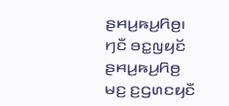ꤔꤌꤣ꤬ꤒꤣ꤬ꤖꤥ꤬꤯ ꤚꤢꤪ ꤋꤢ꤭ꤜꤟꤢꤩ ꤔꤌꤣ꤬ꤒꤣ꤬ꤖꤥ꤬ ꤗꤢ꤬ ꤢ꤬ꤞꤛꤢꤟꤢꤪ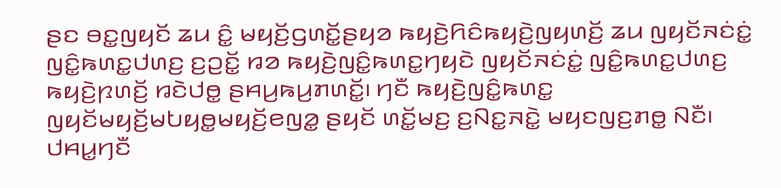ꤔꤢ ꤋꤢ꤭ꤜꤟꤢꤩ ꤘꤣ ꤢꤨ꤭ ꤗꤟꤢꤩ꤬ꤞꤛꤢꤩ꤭ꤔꤟꤤ ꤒꤟꤢꤧ꤬ꤖꤢꤨꤒꤟꤢꤧ꤬ꤜꤟꤛꤢꤩ꤬ ꤘꤣ ꤜꤟꤢꤩꤏꤢꤦꤢꤦ꤭ ꤜꤢꤨ꤭ꤒꤛꤢ꤭ꤓꤛꤢ꤬ ꤢ꤬ꤑꤢꤩ꤭ ꤙꤤ ꤒꤟꤢꤧ꤬ꤜꤢꤨ꤭ꤒꤛꤢ꤭ꤚꤟꤢꤧ ꤜꤟꤢꤩꤏꤢꤦꤢꤦ꤭ ꤜꤢꤨ꤭ꤒꤛꤢ꤭ꤓꤛꤢ꤬ ꤒꤟꤢꤧ꤬ꤐꤛꤢꤩ꤬ ꤙꤢꤧꤓꤥ꤭ ꤔꤌꤣ꤬ꤒꤣ꤬ꤊꤛꤢꤩ꤭꤯ ꤚꤢꤪ ꤒꤟꤢꤧ꤬ꤜꤢꤨ꤭ꤒꤛꤢ꤭ ꤜꤟꤢꤩꤗꤟꤢꤩ꤬ꤗꤝꤟꤥ꤭ꤗꤟꤢꤩ꤬ꤕꤜꤤ꤭ ꤔꤟꤢꤩ ꤛꤢꤩ꤭ꤗꤢ꤬ ꤢ꤬ꤡꤢ꤭ꤏꤢꤧ꤭ ꤗꤟꤢꤜꤢ꤬ꤊꤥ꤭ ꤡꤢꤪ꤯
ꤓꤌꤣ꤭ꤚꤢꤪ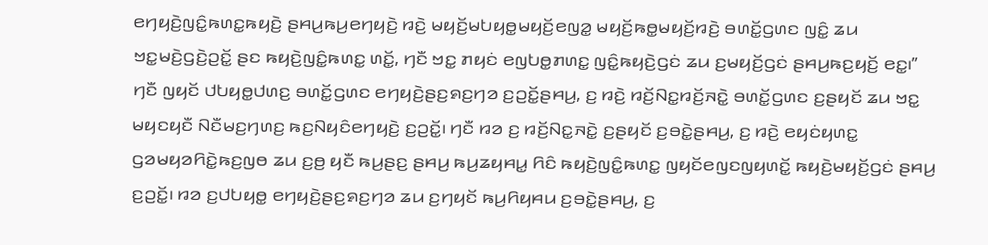ꤕꤚꤟꤢꤧ꤬ꤜꤢꤨ꤭ꤒꤛꤢ꤭ꤒꤟꤢꤧ꤬ ꤔꤌꤣ꤬ꤒꤣ꤬ꤕꤚꤟꤢꤧ꤬ ꤙꤢꤧ꤬ ꤗꤟꤢꤩ꤬ꤗꤝꤟꤥ꤭ꤗꤟꤢꤩ꤬ꤕꤜꤤ꤭ ꤗꤟꤢꤩ꤬ꤒꤥ꤭ꤗꤟꤢꤩ꤬ꤙꤢꤧ꤬ ꤋꤛꤢꤩ꤭ꤞꤛꤢ ꤜꤢꤨ꤭ ꤘꤣ ꤠꤢ꤭ꤗꤢꤧ꤬ꤞꤢꤧ꤬ꤑꤢꤩ꤭ ꤔꤢ ꤒꤟꤢꤧ꤬ꤜꤢꤨ꤭ꤒꤛꤢ꤭ ꤛꤢꤩ꤭, ꤚꤢꤪ ꤠꤢ꤭ ꤊꤟꤢꤦ ꤕꤜꤝꤥ꤭ꤊꤛꤢ꤭ ꤜꤢꤨ꤭ꤒꤟꤢꤧ꤬ꤞꤢꤦ ꤘꤣ ꤢ꤬ꤗꤟꤢꤩ꤬ꤞꤢꤦ ꤔꤌꤣ꤬ꤒꤢ꤬ꤟꤢꤩ꤬ ꤕꤢ꤭꤯”
ꤚꤢꤪ ꤜꤟꤢꤩ ꤓꤝꤟꤥ꤭ꤓꤛꤢ꤬ ꤋꤛꤢꤩ꤭ꤞꤛꤢ ꤕꤚꤟꤢꤧ꤬ꤔꤢ꤬ꤎꤢ꤬ꤚꤤ ꤢ꤬ꤑꤢꤩ꤭ꤔꤌꤣ꤬, ꤢ꤬ ꤙꤢꤧ꤬ ꤙꤢꤩ꤬ꤡꤢ꤭ꤙꤢꤩ꤬ꤏꤢꤧ꤭ ꤋꤛꤢꤩ꤭ꤞꤛꤢ ꤢ꤬ꤔꤟꤢꤩ ꤘꤣ ꤠꤢ꤭ ꤗꤟꤢꤟꤢꤪ ꤡꤢꤪꤗꤢ꤬ꤚꤛꤢ꤬ ꤒꤢ꤬ꤡꤟꤢꤨꤕꤚꤟꤢꤧ꤬ ꤢ꤬ꤑꤢꤩ꤭꤯ ꤚꤢꤪ ꤙꤤ ꤢ꤬ ꤙꤢꤩ꤬ꤡꤢ꤭ꤏꤢꤧ꤭ ꤢ꤬ꤔꤟꤢꤩ ꤢ꤬ꤋꤢꤧ꤭ꤔꤌꤣ꤬, ꤢ꤬ ꤙꤢꤧ꤬ ꤕꤟꤢꤦꤟꤛꤢ꤭ ꤞꤤꤗꤟꤤꤖꤢꤧ꤭ꤒꤢ꤬ꤜꤥ ꤘꤣ ꤢ꤬ꤥ꤬ ꤟꤢꤪ ꤒꤣ꤬ꤔꤢ꤬ ꤔꤌꤣ꤬ ꤒꤣ꤬ꤘꤟꤌꤣ꤭ ꤖꤢꤨ ꤒꤟꤢꤧ꤬ꤜꤢꤨ꤭ꤒꤛꤢ꤭ ꤜꤟꤢꤩꤕꤜꤢꤜꤟꤛꤢꤩ꤭ ꤒꤟꤢꤧ꤬ꤗꤟꤢꤩ꤬ꤞꤢꤦ ꤔꤌꤣ꤬ ꤢ꤬ꤑꤢꤩ꤭꤯ ꤙꤤ ꤢ꤬ꤓꤝꤟꤥ꤭ ꤕꤚꤟꤢꤧ꤬ꤔꤢ꤬ꤎꤢ꤬ꤚꤤ ꤘꤣ ꤢ꤬ꤚꤟꤢꤩ ꤒꤣ꤬ꤖꤟꤌꤣ ꤢ꤬ꤋꤢꤧ꤭ꤔꤌꤣ꤬, ꤢ꤬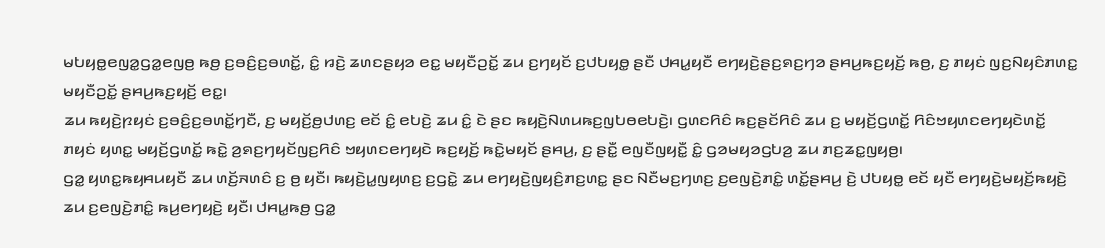ꤗꤝꤟꤥ꤭ꤕꤜꤤ꤭ꤞꤤ꤭ꤕꤜꤥ꤬ ꤒꤥ꤬ ꤢ꤬ꤋꤢꤨ꤬ꤢ꤬ꤋꤛꤢꤩ꤭, ꤢꤨ꤭ ꤙꤢꤧ꤬ ꤘꤛꤢꤔꤟꤤ ꤕꤢ꤭ ꤗꤟꤢꤪꤑꤢꤩ꤭ ꤘꤣ ꤢ꤬ꤚꤟꤢꤩ ꤢ꤬ꤓꤝꤟꤥ꤭ ꤔꤢꤪ ꤓꤌꤣ꤭ꤟꤢꤪ ꤕꤚꤟꤢꤧ꤬ꤔꤢ꤬ꤎꤢ꤬ꤚꤤ ꤔꤌꤣ꤬ꤒꤢ꤬ꤟꤢꤩ꤬ ꤒꤥ꤬, ꤢ꤬ ꤊꤟꤢꤦ ꤜꤢ꤬ꤡꤟꤢꤨꤊꤛꤢ꤭ ꤗꤟꤢꤪꤑꤢꤩ꤭ ꤔꤌꤣ꤬ꤒꤢ꤬ꤟꤢꤩ꤬ ꤕꤢ꤭꤯
ꤘꤣ ꤒꤟꤢꤧ꤬ꤐꤟꤢꤦ ꤢ꤬ꤋꤢꤨ꤬ꤢ꤬ꤋꤛꤢꤩ꤭ꤚꤢꤪ, ꤢ꤬ ꤗꤟꤢꤩ꤬ꤥ꤬ꤓꤛꤢ꤬ ꤕꤢꤩ ꤢꤨ꤭ ꤕꤝꤢꤧ꤬ ꤘꤣ ꤢꤨ꤭ ꤢꤧ ꤔꤢ ꤒꤟꤢꤧ꤬ꤡꤛꤣꤒꤢ꤬ꤜꤝꤥꤕꤝꤢꤧ꤬꤯ ꤞꤛꤢꤖꤢꤨ ꤒꤢ꤬ꤔꤢꤩꤖꤢꤨ ꤘꤣ ꤢ꤬ ꤗꤟꤢꤩ꤬ꤞꤛꤢꤩ꤭ ꤖꤢꤨꤠꤟꤛꤢꤕꤚꤟꤢꤧꤛꤢꤩ꤭ ꤊꤟꤢꤦ ꤟꤛꤢ꤭ ꤗꤟꤢꤩ꤬ꤞꤛꤢꤩ꤭ ꤒꤢꤧ꤭ ꤤ꤬ꤎꤢ꤬ꤚꤟꤢꤩꤜꤢ꤬ꤖꤢꤨ ꤠꤟꤛꤢꤕꤚꤟꤢꤧ ꤒꤢ꤬ꤟꤢꤩ꤬ ꤒꤢꤧ꤭ꤗꤟꤢꤩ ꤔꤌꤣ꤬, ꤢ꤬ ꤔꤢꤪ꤭ ꤕꤜꤢꤪꤜꤟꤢꤪ꤭ ꤢꤨ꤭ ꤞꤤꤗꤟꤤꤞꤝꤤ꤬ ꤘꤣ ꤊꤢ꤬ꤘꤢ꤭ꤜꤟꤥ꤬꤯
ꤞꤤ꤭ ꤟꤛꤢ꤭ꤒꤟꤌꤣꤟꤢꤪ ꤘꤣ ꤛꤢꤩ꤬ꤏꤛꤢꤨ ꤢ꤬ ꤥ꤬ ꤟꤢꤪ꤯ ꤒꤟꤢꤧ꤬ꤣ꤭ꤜꤟꤛꤢ꤬ ꤢ꤬ꤞꤢꤧ꤭ ꤘꤣ ꤕꤚꤟꤢꤧ꤬ꤜꤟꤢꤨ꤬ꤊꤢ꤬ꤛꤢ꤭ ꤔꤢ ꤡꤢꤪꤗꤢ꤬ꤚꤛꤢ꤬ ꤢ꤬ꤕꤜꤢꤧ꤬ꤊꤢꤨ꤭ ꤛꤢꤩ꤭ꤔꤌꤣ꤬ ꤢꤧ꤬ ꤓꤝꤟꤥ꤭ ꤕꤢꤩ ꤟꤢꤪ ꤕꤚꤟꤢꤧ꤬ꤗꤟꤢꤩ꤬ꤒꤟꤢꤧ꤬ ꤘꤣ ꤢ꤬ꤕꤜꤢꤧ꤬ꤊꤢꤨ꤭ ꤒꤣ꤬ꤕꤚꤟꤢꤧ꤬ ꤟꤢꤪ꤯ ꤓꤌꤣ꤭ꤒꤥ꤬ ꤞꤤ꤭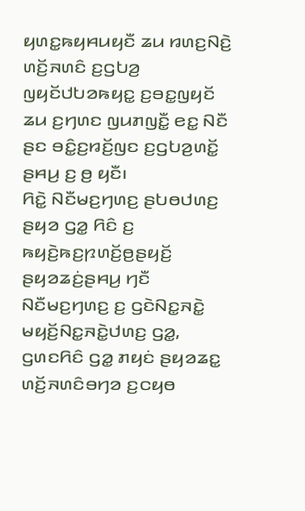ꤟꤛꤢ꤭ꤒꤟꤌꤣꤟꤢꤪ ꤘꤣ ꤙꤛꤢ꤬ꤡꤢꤧ꤬ ꤛꤢꤩ꤬ꤏꤛꤢꤨ ꤢ꤬ꤞꤝꤤ꤬ ꤜꤟꤢꤩꤓꤝꤤꤒꤟꤢ꤭ ꤢ꤬ꤋꤢ꤭ꤜꤟꤢꤩ ꤘꤣ ꤢ꤬ꤚꤛꤢ ꤜꤣꤊꤜꤢꤪ꤭ ꤕꤢ꤭ ꤡꤢꤪ ꤔꤢ ꤋꤢꤨ꤭ꤢ꤬ꤙꤢꤩ꤬ꤜꤢ ꤢ꤬ꤞꤝꤤ꤬ꤛꤢꤩ꤭ ꤔꤌꤣ꤬ ꤢ꤬ ꤥ꤬ ꤟꤢꤪ꤯
ꤖꤢꤧ꤭ ꤡꤢꤪꤗꤢ꤬ꤚꤛꤢ꤬ ꤔꤝꤥꤓꤛꤢ꤬ ꤔꤟꤤ ꤞꤤ꤭ ꤖꤢꤨ ꤢ꤬ ꤒꤟꤢꤧ꤬ꤒꤢ꤬ꤐꤛꤢꤩ꤬ꤥ꤬ꤔꤟꤢꤩ꤬ ꤔꤟꤤꤘꤢꤦ꤬ꤔꤌꤣ꤬ ꤚꤢꤪ ꤡꤢꤪꤗꤢ꤬ꤚꤛꤢ꤬ ꤢ꤬ ꤞꤢꤧꤡꤢ꤭ꤏꤢꤧ꤭ ꤗꤟꤢꤩ꤬ꤡꤢ꤭ꤏꤢꤧ꤭ꤓꤛꤢ꤬ ꤞꤤ꤭, ꤞꤛꤢꤖꤢꤨ ꤞꤤ꤭ ꤊꤟꤢꤦ ꤔꤟꤤꤘꤢ꤭ ꤛꤢꤩ꤬ꤏꤛꤢꤨꤋꤚꤤ ꤢ꤬ꤍꤟꤥ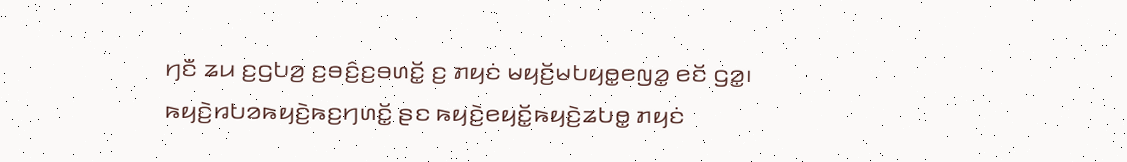ꤚꤢꤪ ꤘꤣ ꤢ꤬ꤞꤝꤤ꤬ ꤢ꤬ꤋꤢꤨ꤬ꤢ꤬ꤋꤛꤢꤩ꤭ ꤢ꤬ ꤊꤟꤢꤦ ꤗꤟꤢꤩ꤬ꤗꤝꤟꤥ꤭ꤕꤜꤤ꤭ ꤕꤢꤩ ꤞꤤ꤭꤯ ꤒꤟꤢꤧ꤬ꤙꤝꤤꤒꤟꤢꤧ꤬ꤒꤢ꤬ꤚꤛꤢꤩ꤭ ꤔꤢ ꤒꤟꤢꤧ꤬ꤕꤟꤢꤩ꤭ꤒꤟꤢꤧ꤬ꤘꤝꤥ꤭ ꤊꤟꤢꤦ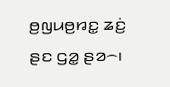ꤥ꤬ꤜꤣꤥ꤬ꤙꤢ꤭ ꤘꤢꤦ꤬ ꤔꤢ ꤞꤤ꤭ ꤔꤤ꤮꤯